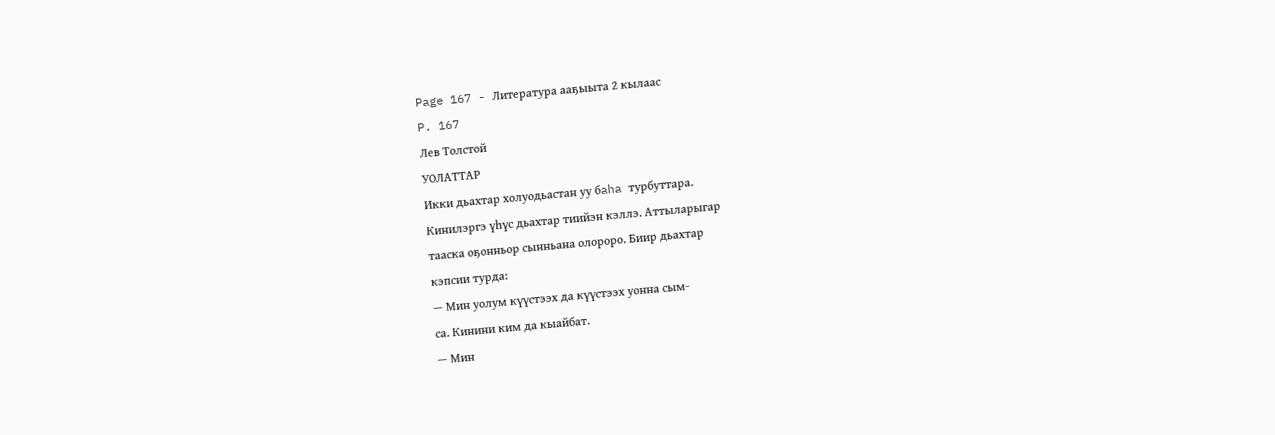Page 167 - Литература ааҕыыта 2 кылаас
P. 167
Лев Толстой
УОЛАТТАР
Икки дьахтар холуодьастан уу бaha турбуттара.
Кинилэргэ үһүс дьахтар тиийэн кэллэ. Аттыларыгар
тааска оҕонньор сынньана олороро. Биир дьахтар
кэпсии турда:
— Мин уолум күүстээх да күүстээх уонна сым-
са. Кинини ким да кыайбат.
— Мин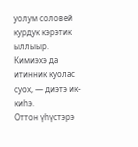уолум соловей курдук кэрэтик ыллыыр.
Кимиэхэ да итинник куолас суох, — диэтэ ик-
киһэ.
Оттон үһүстэрэ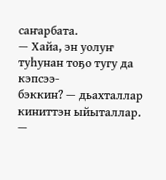саҥарбата.
— Хайа, эн уолуҥ туһунан тоҕо тугу да кэпсээ-
бэккин? — дьахталлар киниттэн ыйыталлар.
—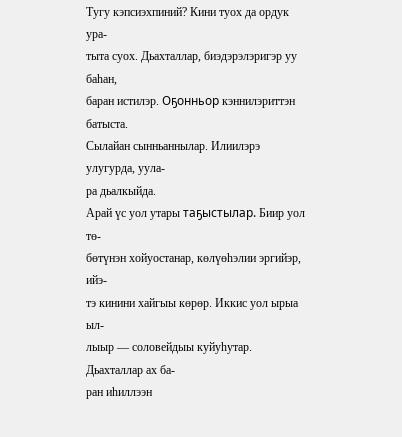Тугу кэпсиэхпиний? Кини туох да ордук ура-
тыта суох. Дьахталлар, биэдэрэлэригэр уу баһан,
баран истилэр. Оҕонньор кэннилэриттэн батыста.
Сылайан сынньаннылар. Илиилэрэ улугурда, уула-
ра дьалкыйда.
Арай үс уол утары таҕыстылар. Биир уол тө-
бөтүнэн хойуостанар, көлүөһэлии эргийэр, ийэ-
тэ кинини хайгыы көрөр. Иккис уол ырыа ыл-
лыыр — соловейдыы куйуһутар. Дьахталлар ах ба-
ран иһиллээн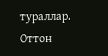тураллар. Оттон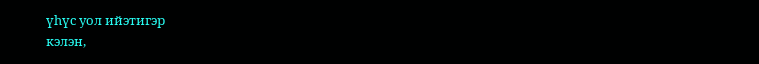үһүс уол ийэтигэр
кэлэн,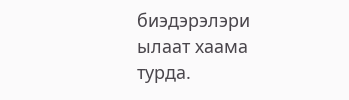биэдэрэлэри ылаат хаама турда.